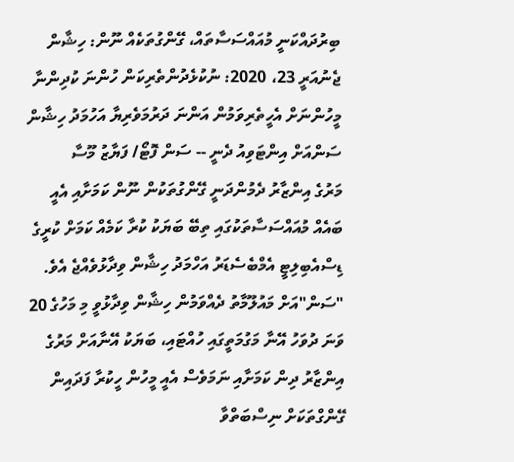ބިރުދައްކަނީ މުއައްސަސާތައް، ގޭންގުތަކެއް ނޫން: ހިޝާން
ޖެނުއަރީ 23، 2020: ނުކުޅެދުންތެރިކަން ހުންނަ ކުދިންނާ މީހުންނަށް އެހީތެރިވަމުން އަންނަ ދަރުމަވެރިޔާ އަހުމަދު ހިޝާން ސަންއަށް އިންޓަވިއު ދެނީ -- ސަން ފޮޓޯ/ ފަޔާޒު މޫސާ
މަރުގެ އިންޒާރު ދެމުންދަނީ ގޭންގުތަކުން ނޫން ކަމަށާއި އެއީ ބައެއް މުއައްސަސާތަކުގައި ތިބޭ ބަޔަކު ކުރާ ކަމެއް ކަމަށް ކުރީގެ ޑިސްއެބިލިޓީ އެމްބެސެޑަރު އަހްމަދު ހިޝާން ވިދާޅުވެއްޖެ އެވެ.
"ސަން"އަށް މައުލޫމާތު ދެއްވަމުން ހިޝާން ވިދާޅުވީ މި މަހުގެ 20 ވަނަ ދުވަހު އޭނާ މަގުމަތީގައި ހުއްޓައި، ބަޔަކު އޭނާއަށް މަރުގެ އިންޒާރު ދިން ކަމަށާއި ނަމަވެސް އެއީ މީހުން ހީކުރާ ފަދައިން ގޭންގްތަކަށް ނިސްބަތްވާ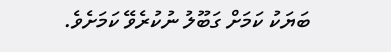ބަޔަކު ކަމަށް ގަބޫލު ނުކުރެވޭ ކަމަށެވެ.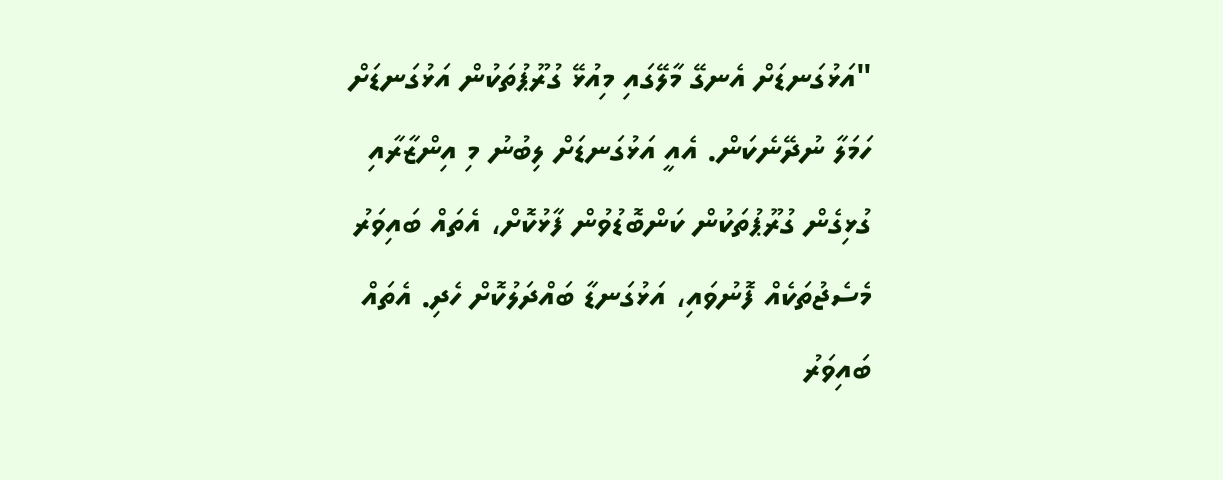"އަޅުގަނޑަށް އެނގޭ މާލޭގައި މިއުޅޭ ގުރޫޕުތަކުން އަޅުގަނޑަށް ހަމަލާ ނުދޭނެކަން. އެއީ އަޅުގަނޑަށް ލިބުނު މި އިންޒާރާއި ގުޅިގެން ގުރޫޕުތަކުން ކަންބޮޑުވުން ފާޅުކޮށް، އެތައް ބައިވަރު މެސެޖުތަކެއް ފޮނުވައި، އަޅުގަނޑާ ބައްދަލުކޮށް ހެދި. އެތައް ބައިވަރު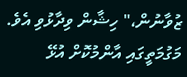ޒުވާނުން،" ހިޝާން ވިދާޅުވި އެވެ.
މަގުމަތީގައި އާންމުކޮށް އުޅޭ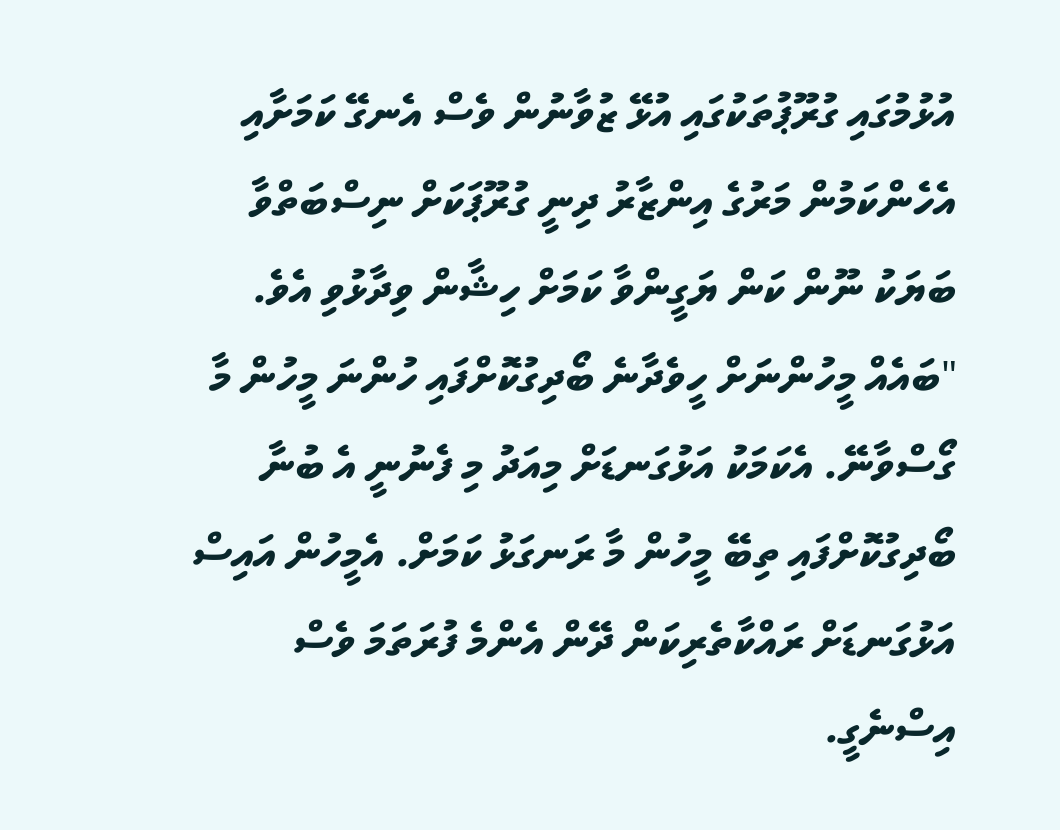އުޅުމުގައި ގުރޫޕުތަކުގައި އުޅޭ ޒުވާނުން ވެސް އެނގޭ ކަމަށާއި އެހެންކަމުން މަރުގެ އިންޒާރު ދިނީ ގުރޫޕަކަށް ނިސްބަތްވާ ބަޔަކު ނޫން ކަން ޔަގީންވާ ކަމަށް ހިޝާން ވިދާޅުވި އެވެ.
"ބައެއް މީހުންނަށް ހީވެދާނެ ބޯދިގުކޮށްފައި ހުންނަ މީހުން މާ ގޯސްވާނޭ. އެކަމަކު އަޅުގަނޑަށް މިއަދު މި ފެނުނީ އެ ބުނާ ބޯދިގުކޮށްފައި ތިބޭ މީހުން މާ ރަނގަޅު ކަމަށް. އެމީހުން އައިސް އަޅުގަނޑަށް ރައްކާތެރިކަން ދޭން އެންމެ ފުރަތަމަ ވެސް އިސްނެގީ.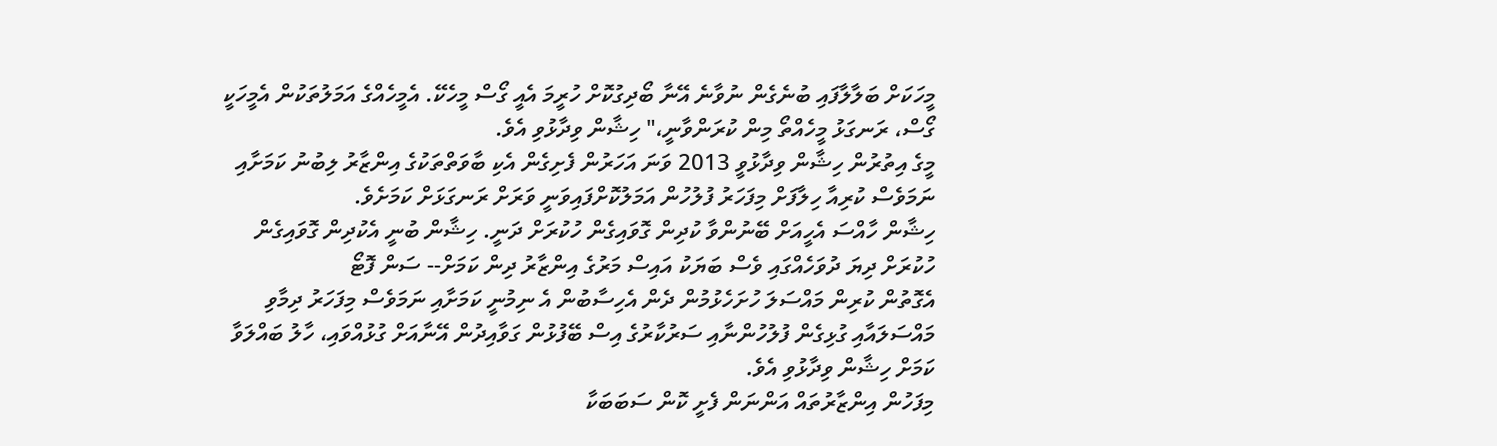މީހަކަށް ބަލާލާފައި ބުނެގެން ނުވާނެ އޭނާ ބޯދިގުކޮށް ހުރީމަ އެއީ ގޯސް މީހެކޭ. އެމީހެއްގެ އަމަލުތަކުން އެމީހަކީ ގޯސް، ރަނގަޅު މީހެއްތޯ މިން ކުރަންވާނީ،" ހިޝާން ވިދާޅުވި އެވެ.
މީގެ އިތުރުން ހިޝާން ވިދާޅުވީ 2013 ވަނަ އަހަރުން ފެށިގެން އެކި ބާވަތްތަކުގެ އިންޒާރު ލިބުނު ކަމަށާއި ނަމަވެސް ކުރިއާ ހިލާފަށް މިފަހަރު ފުލުހުން އަމަލުކޮށްފައިވަނީ ވަރަށް ރަނގަޅަށް ކަމަށެވެ.
ހިޝާން ހާއްސަ އެހީއަށް ބޭނުންވާ ކުދިން ގޮވައިގެން ހުކުރަށް ދަނީ. ހިޝާން ބުނީ އެކުދިން ގޮވައިގެން ހުކުރަށް ދިޔަ ދުވަހެއްގައި ވެސް ބަޔަކު އައިސް މަރުގެ އިންޒާރު ދިން ކަމަށް-- ސަން ފޮޓޯ
އެގޮތުން ކުރިން މައްސަލަ ހުށަހެޅުމުން ދެން އެހިސާބުން އެ ނިމުނީ ކަމަށާއި ނަމަވެސް މިފަހަރު ދިމާވި މައްސަލައާއި ގުޅިގެން ފުލުހުންނާއި ސަރުކާރުގެ އިސް ބޭފުޅުން ގަވާއިދުން އޭނާއަށް ގުޅުއްވައި، ހާލު ބައްލަވާ ކަމަށް ހިޝާން ވިދާޅުވި އެވެ.
މިފަހުން އިންޒާރުތައް އަންނަން ފެށީ ކޮން ސަބަބަކާ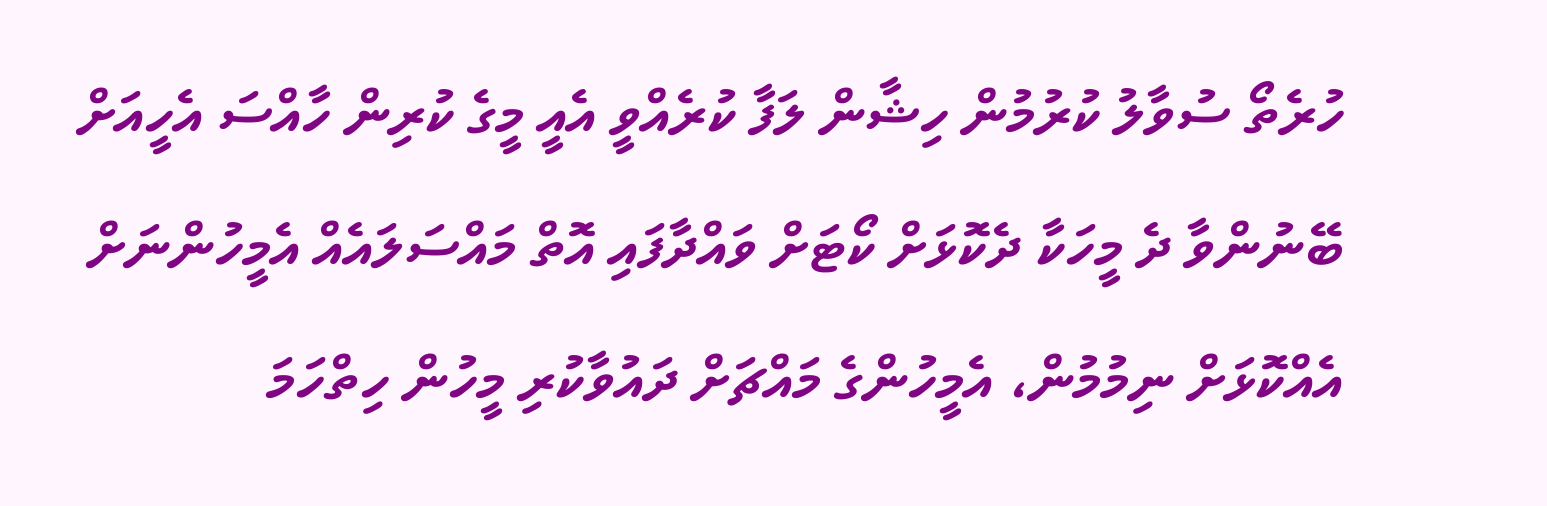ހުރެތޯ ސުވާލު ކުރުމުން ހިޝާން ލަފާ ކުރެއްވީ އެއީ މީގެ ކުރިން ހާއްސަ އެހީއަށް ބޭނުންވާ ދެ މީހަކާ ދެކޮޅަށް ކޯޓަށް ވައްދާފައި އޮތް މައްސަލައެއް އެމީހުންނަށް އެއްކޮޅަށް ނިމުމުން، އެމީހުންގެ މައްޗަށް ދައުވާކުރި މީހުން ހިތްހަމަ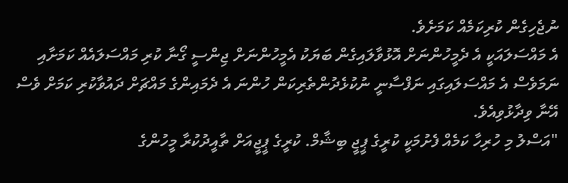ނުޖެހިގެން ކުރިކަމެއް ކަމަށެވެ.
އެ މައްސަލައަކީ އެ ދެމީހުންނަށް އޮޅުވާލައިގެން ބަޔަކު އެމީހުންނަށް ޖިންސީ ގޯނާ ކުރި މައްސަލައެއް ކަމަށާއި ނަމަވެސް އެ މައްސަލައިގައި ނަފްސާނީ ނުކުޅެދުންތެރިކަން ހުންނަ އެ ދެމައިންގެ މައްޗަށް ދައުވާކުރި ކަމަށް ވެސް އޭނާ ވިދާޅުވިއެވެ.
"އަސްލު މި ހުރިހާ ކަމެއް ފެށުމަކީ ކުރީގެ ޕީޖީ ބިޝާމް. ކުރީގެ ޕީޖީއަށް ތާއީދުކުރާ މީހުންގެ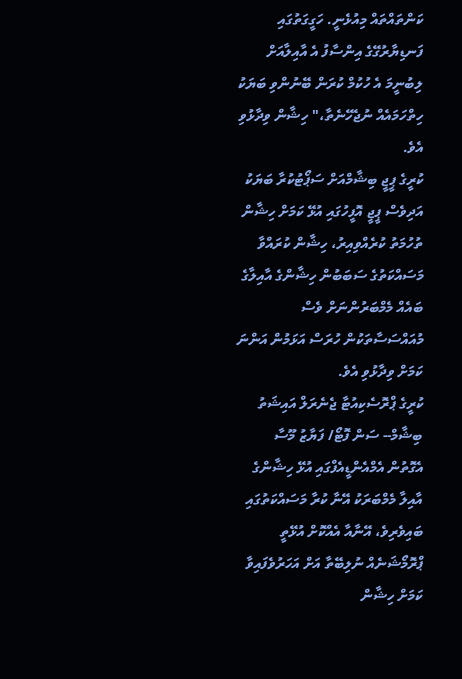ކަންތައްތައް މިއުޅެނީ. ހަގީގަތުގައި ފަނޑިޔާރުގޭގެ އިންސާފު އެ އާއިލާއަށް ލިބުނީމަ އެ ހުކުމް ކުރަން ބޭނުންވި ބަޔަކު ހިތްހަމައެއް ނުޖެހޭނެތާ،" ހިޝާން ވިދާޅުވި އެވެ.
ކުރީގެ ޕީޖީ ބިޝާމްއަށް ސަޕޯޓުކުރާ ބަޔަކު އަދިވެސް ޕީޖީ އޮފީހުގައި އުޅޭ ކަމަށް ހިޝާން ތުހުމަތު ކުރެއްވިއިރު، ހިޝާން ކުރައްވާ މަސައްކަތުގެ ސަބަބުން ހިޝާންގެ އާއިލާގެ ބައެއް މެމްބަރުންނަށް ވެސް މުއައްސަސާތަކުން ހުރަސް އަޅަމުން އަންނަ ކަމަށް ވިދާޅުވި އެވެ.
ކުރީގެ ޕްރޮސެކިއުޓާ ޖެނެރަލް އައިޝަތު ބިޝާމް-- ސަން ފޮޓޯ/ ފަޔާޒު މޫސާ
އެގޮތުން އެމްއެންޑީއެފްގައި އުޅޭ ހިޝާންގެ އާއިލާ މެމްބަރަކު އޭނާ ކުރާ މަސައްކަތުގައި ބައިވެރިވެ، އޭނާއާ އެއްކޮށް އުޅޭތީ ޕްރޮމޯޝަނެއް ނުލިބޭތާ އަށް އަހަރުވެފައިވާ ކަމަށް ހިޝާން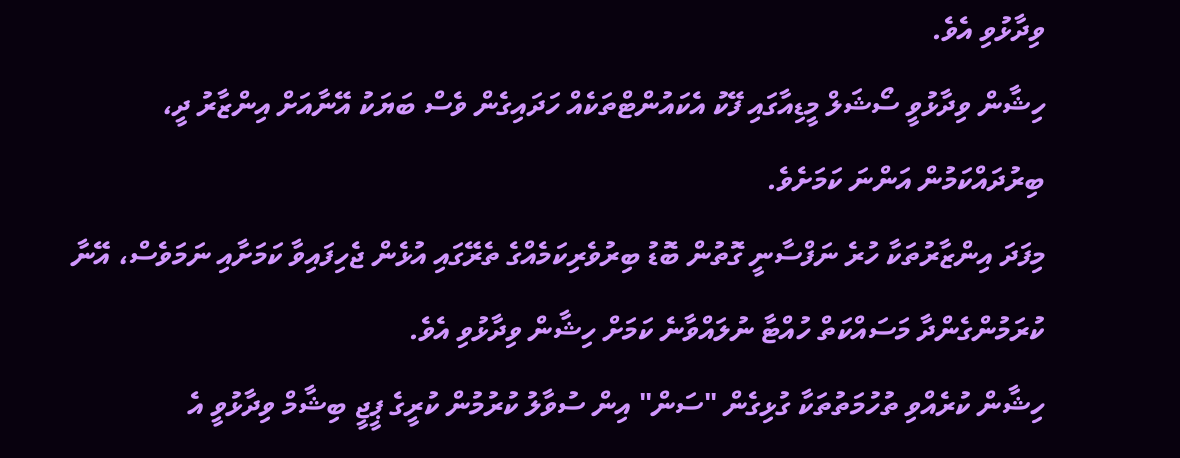ވިދާޅުވި އެވެ.
ހިޝާން ވިދާޅުވީ ސޯޝަލް މީޑިއާގައި ފޭކު އެކައުންޓްތަކެއް ހަދައިގެން ވެސް ބަޔަކު އޭނާއަށް އިންޒާރު ދީ، ބިރުދައްކަމުން އަންނަ ކަމަށެވެ.
މިފަދަ އިންޒާރުތަކާ ހުރެ ނަފްސާނީ ގޮތުން ބޮޑު ބިރުވެރިކަމެއްގެ ތެރޭގައި އުޅެން ޖެހިފައިވާ ކަމަށާއި ނަމަވެސް، އޭނާ ކުރަމުންގެންދާ މަސައްކަތް ހުއްޓާ ނުލައްވާނެ ކަމަށް ހިޝާން ވިދާޅުވި އެވެ.
ހިޝާން ކުރެއްވި ތުހުމަތުތަކާ ގުޅިގެން "ސަން" އިން ސުވާލު ކުރުމުން ކުރީގެ ޕީޖީ ބިޝާމް ވިދާޅުވީ އެ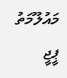މައުލޫމަތު ޕީޖީ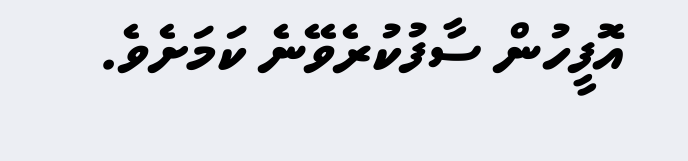އޮފީހުން ސާފުކުރެވޭނެ ކަމަށެވެ.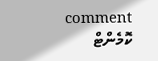comment ކޮމެންޓް